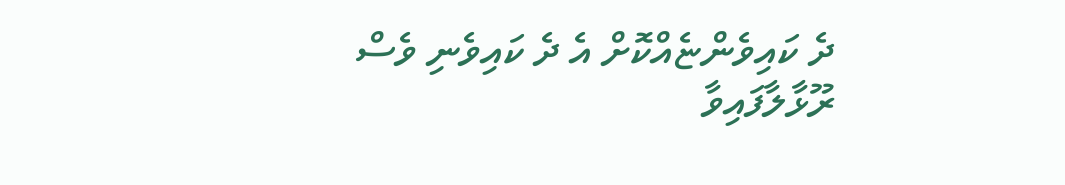ދެ ކައިވެންޏެއްކޮށް އެ ދެ ކައިވެނި ވެސް ރޫޅާލާފައިވާ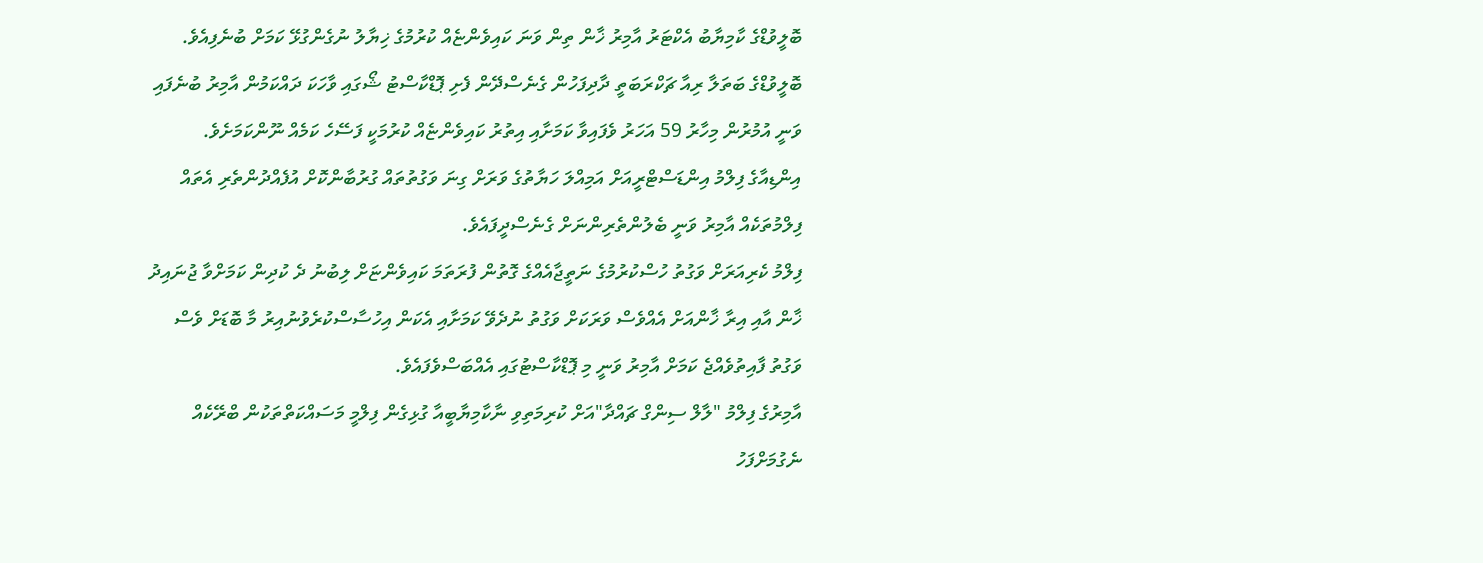ބޮލީވުޑްގެ ކާމިޔާބު އެކްޓަރު އާމިރު ޚާން ތިން ވަނަ ކައިވެންޏެއް ކުރުމުގެ ޚިޔާލު ނުގެންގުޅޭ ކަމަށް ބުނެފިއެވެ.
ބޮލީވުޑްގެ ބަތަލާ ރިއާ ޗަކްރަބަތީ ދާދިފަހުން ގެނެސްދޭން ފެށި ޕޮޑްކާސްޓު ޝޯގައި ވާހަކަ ދައްކަމުން އާމިރު ބުނެފައި ވަނީ އުމުރުން މިހާރު 59 އަހަރު ވެފައިވާ ކަމަށާއި އިތުރު ކައިވެންޏެއް ކުރުމަކީ ފަސޭހެ ކަމެއް ނޫންކަމަށެވެ.
އިންޑިއާގެ ފިލްމު އިންޑަސްޓްރީއަށް އަމިއްލަ ހަޔާތުގެ ވަރަށް ގިނަ ވަގުތުތައް ގުރުބާންކޮށް އުފެއްދުންތެރި އެތައް ފިލްމުތަކެއް އާމިރު ވަނީ ބެލުންތެރިންނަށް ގެނެސްދީފައެވެ.
ފިލްމު ކެރިއަރަށް ވަގުތު ހުސްކުރުމުގެ ނަތީޖާއެއްގެ ގޮތުން ފުރަތަމަ ކައިވެންޏަށް ލިބުނު ދެ ކުދިން ކަމަށްވާ ޖުނައިދު ޚާން އާއި އިރާ ޚާންއަށް އެއްވެސް ވަރަކަށް ވަގުތު ނުދެވޭ ކަމަށާއި އެކަން އިހުސާސްކުރެވުނުއިރު މާ ބޮޑަށް ވެސް ވަގުތު ފާއިތުވެއްޖެ ކަމަށް އާމިރު ވަނީ މި ޕޮޑްކާސްޓުގައި އެއްބަސްވެފައެވެ.
އާމިރުގެ ފިލްމު "ލާލް ސިންގް ޗައްދާ"އަށް ކުރިމަތިވި ނާކާމިޔާބީއާ ގުޅިގެން ފިލްމީ މަސައްކަތްތަކުން ބްރޭކެއް ނެގުމަށްފަހު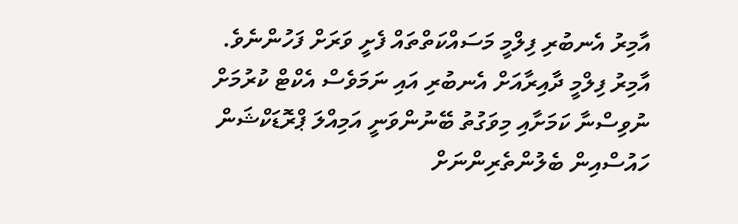އާމިރު އެނބުރި ފިލްމީ މަސައްކަތްތައް ފެށީ ވަރަށް ފަހުންނެވެ.
އާމިރު ފިލްމީ ދާއިރާއަށް އެނބުރި އައި ނަމަވެސް އެކްޓް ކުރުމަށް ނުވިސްނާ ކަމަށާއި މިވަގުތު ބޭނުންވަނީ އަމިއްލަ ޕްރޮޑަކްޝަން ހައުސްއިން ބެލުންތެރިންނަށް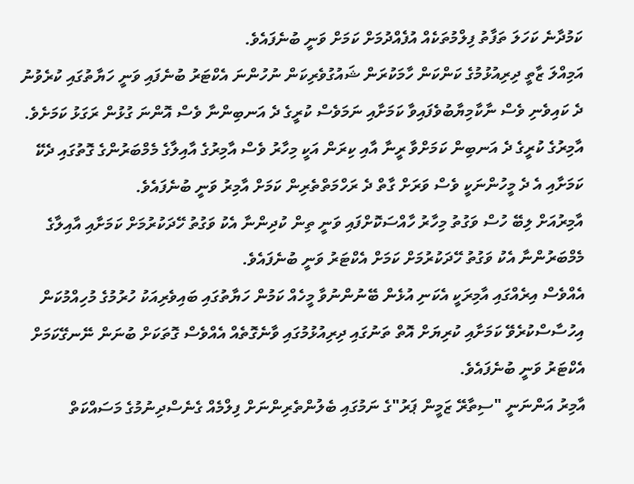ކަމުދާނެ ކަހަލަ ތަފާތު ފިލްމުތަކެއް އުފެއްދުމަށް ކަމަށް ވަނީ ބުނެފައެވެ.
އަމިއްލަ ޒާތީ ދިރިއުޅުމުގެ ކަންކަން ހާމަކުރަން ޝައުގުވެރިކަން ނުހުންނަ އެކްޓަރު ބުނެފައި ވަނީ ހަޔާތުގައި ކުރެވުނު ދެ ކައިވެނި ވެސް ނާކާމިޔާބުވެފައިވާ ކަމަށާއި ނަމަވެސް ކުރީގެ ދެ އަނބިންނާ ވެސް އޮންނަ ގުޅުން ރަގަޅު ކަމަށެވެ.
އާމިރުގެ ކުރީގެ ދެ އަނބިން ކަމަށްވާ ރީނާ އާއި ކިރަން އަކީ މިހާރު ވެސް އާމިރުގެ އާއިލާގެ މެމްބަރުންގެ ގޮތުގައި ދެކޭ ކަމަށާއި އެ ދެ މީހުންނަކީ ވެސް ވަރަށް ގާތް ދެ ރަހްމަތްތެރިން ކަމަށް އާމިރު ވަނީ ބުނެފައެވެ.
އާމިރުއަށް ލިބޭ ހުސް ވަގުތު މިހާރު ހާއްސަކޮށްފައި ވަނީ ތިން ކުދިންނާ އެކު ވަގުތު ހޭދަކުރުމަށް ކަމަށާއި އާއިލާގެ މެމްބަރުންނާ އެކު ވަގުތު ހޭދަކުރުމަށް ކަމަށް އެކްޓަރު ވަނީ ބުނެފައެވެ.
އެއްވެސް އިރެއްގައި އާމިރަކީ އެކަނި އުޅެން ބޭނުންނުވާ މީހެއް ކަމުން ހަޔާތުގައި ބައިވެރިއަކު ހުރުމުގެ މުހިއްމުކަން އިހުސާސްކުރެވޭ ކަމަށާއި ކުރިޔަށް އޮތް ތަނުގައި ދިރިއުޅުމުގައި ވާނެގޮތެއް އެއްވެސް ގޮތަކަށް ބުނަން ނޭނގޭކަމަށް އެކްޓަރު ވަނީ ބުނެފައެވެ.
އާމިރު އަންނަނީ "ސިތާރޭ ޒަމީން ޕަރު"ގެ ނަމުގައި ބެލުންތެރިންނަށް ފިލްމެއް ގެނެސްދިނުމުގެ މަސައްކަތް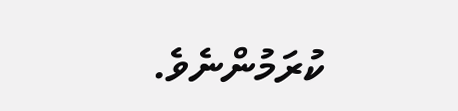ކުރަމުންނެވެ.